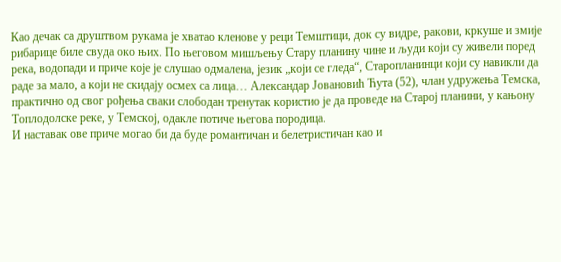Као дечак са друштвом рукама је хватао кленове у реци Темштици, док су видре, ракови, кркуше и змије рибарице биле свуда око њих. По његовом мишљењу Стару планину чине и људи који су живели поред река, водопади и приче које је слушао одмалена, језик „који се гледа“, Старопланинци који су навикли да раде за мало, а који не скидају осмех са лица… Александар Јовановић Ћута (52), члан удружења Темска, практично од свог рођења сваки слободан тренутак користио је да проведе на Старој планини, у кањону Топлодолске реке, у Темској, одакле потиче његова породица.
И наставак ове приче могао би да буде романтичан и белетристичан као и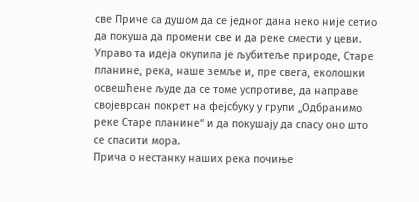све Приче са душом да се једног дана неко није сетио да покуша да промени све и да реке смести у цеви. Управо та идеја окупила је љубитеље природе, Старе планине, река, наше земље и, пре свега, еколошки освешћене људе да се томе успротиве, да направе својеврсан покрет на фејсбуку у групи „Одбранимо реке Старе планине“ и да покушају да спасу оно што се спасити мора.
Прича о нестанку наших река почиње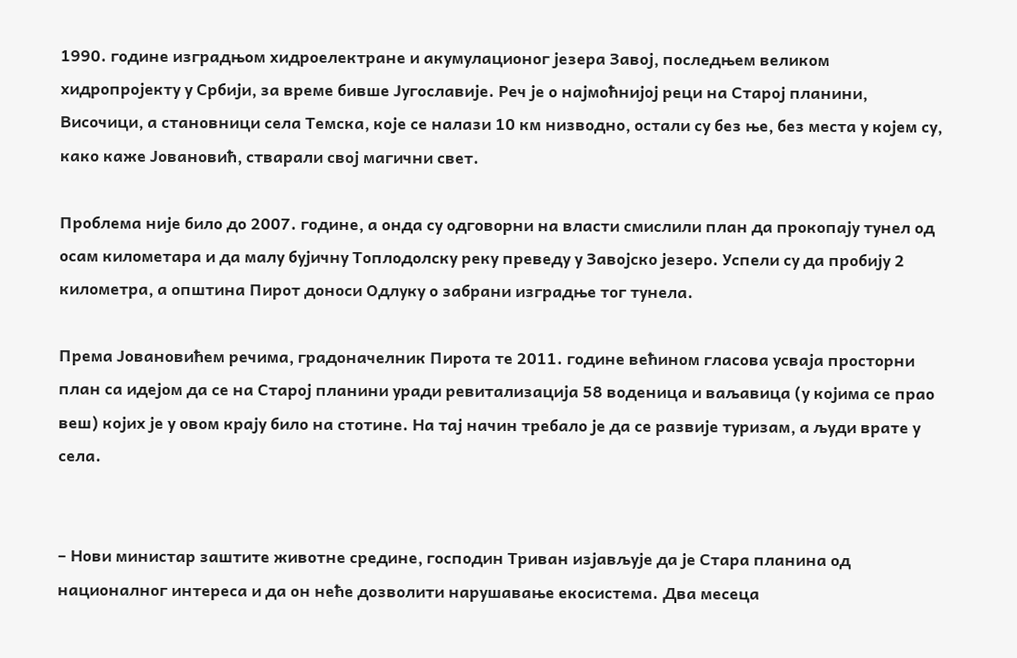1990. године изградњом хидроелектране и акумулационог језера Завој, последњем великом хидропројекту у Србији, за време бивше Југославије. Реч је о најмоћнијој реци на Старој планини, Височици, а становници села Темска, које се налази 10 км низводно, остали су без ње, без места у којем су, како каже Јовановић, стварали свој магични свет.

Проблема није било до 2007. године, а онда су одговорни на власти смислили план да прокопају тунел од осам километара и да малу бујичну Топлодолску реку преведу у Завојско језеро. Успели су да пробију 2 километра, а општина Пирот доноси Одлуку о забрани изградње тог тунела.

Према Јовановићем речима, градоначелник Пирота те 2011. године већином гласова усваја просторни план са идејом да се на Старој планини уради ревитализација 58 воденица и ваљавица (у којима се прао веш) којих је у овом крају било на стотине. На тај начин требало је да се развије туризам, а људи врате у села.


– Нови министар заштите животне средине, господин Триван изјављује да је Стара планина од националног интереса и да он неће дозволити нарушавање екосистема. Два месеца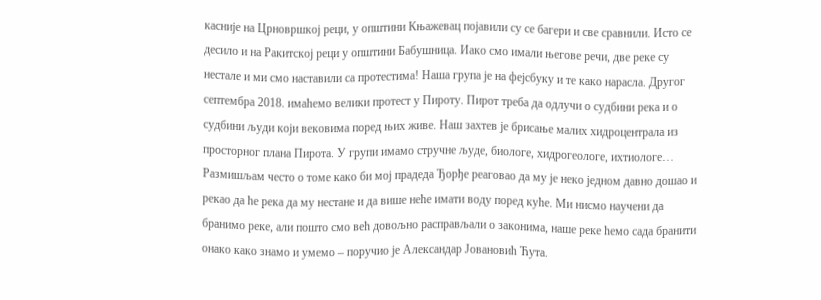касније на Црновршкој реци, у општини Књажевац појавили су се багери и све сравнили. Исто се десило и на Ракитској реци у општини Бабушница. Иако смо имали његове речи, две реке су нестале и ми смо наставили са протестима! Наша група је на фејсбуку и те како нарасла. Другог септембра 2018. имаћемо велики протест у Пироту. Пирот треба да одлучи о судбини река и о судбини људи који вековима поред њих живе. Наш захтев је брисање малих хидроцентрала из просторног плана Пирота. У групи имамо стручне људе, биологе, хидрогеологе, ихтиологе… Размишљам често о томе како би мој прадеда Ђорђе реаговао да му је неко једном давно дошао и рекао да ће река да му нестане и да више неће имати воду поред куће. Ми нисмо научени да бранимо реке, али пошто смо већ довољно расправљали о законима, наше реке ћемо сада бранити онако како знамо и умемо – поручио је Александар Јовановић Ћута.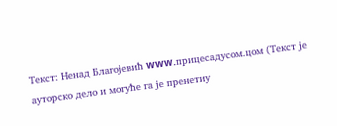Текст: Ненад Благојевић www.прицесадусом.цом (Текст је ауторско дело и могуће га је пренетиу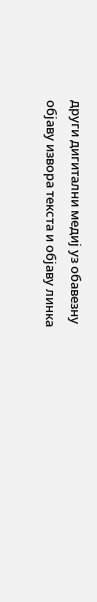други дигитални медиј уз обавезну објаву извора текста и објаву линка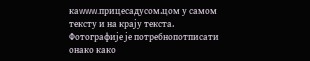каwww.прицесадусом.цом у самом тексту и на крају текста. Фотографије је потребнопотписати онако како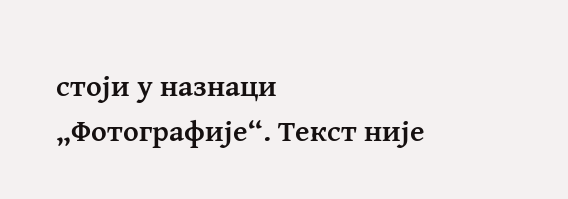стоји у назнаци „Фотографије“. Текст није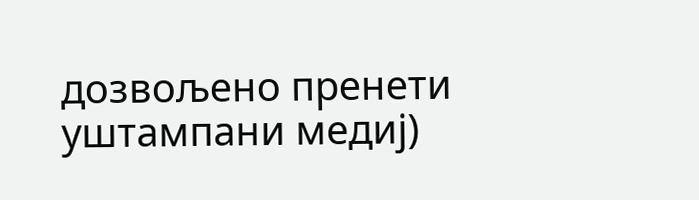дозвољено пренети уштампани медиј)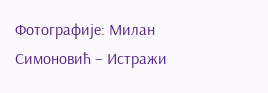Фотографије: Милан Симоновић – Истражи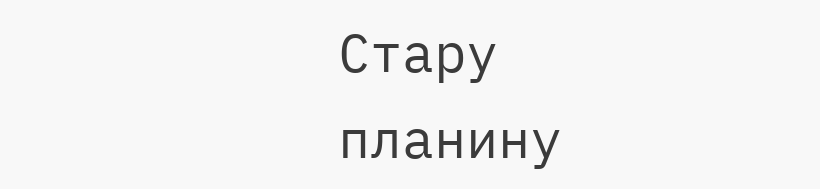Стару планину